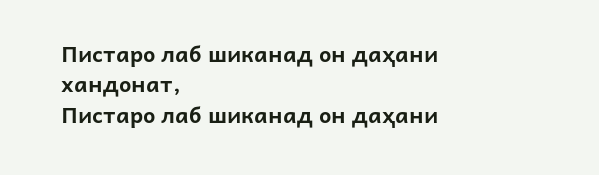Пистаро лаб шиканад он даҳани хандонат,
Пистаро лаб шиканад он даҳани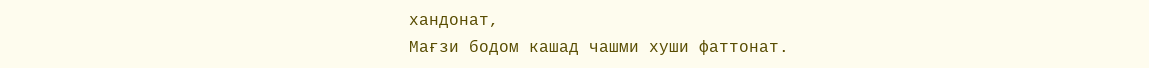хандонат,
Мағзи бодом кашад чашми хуши фаттонат.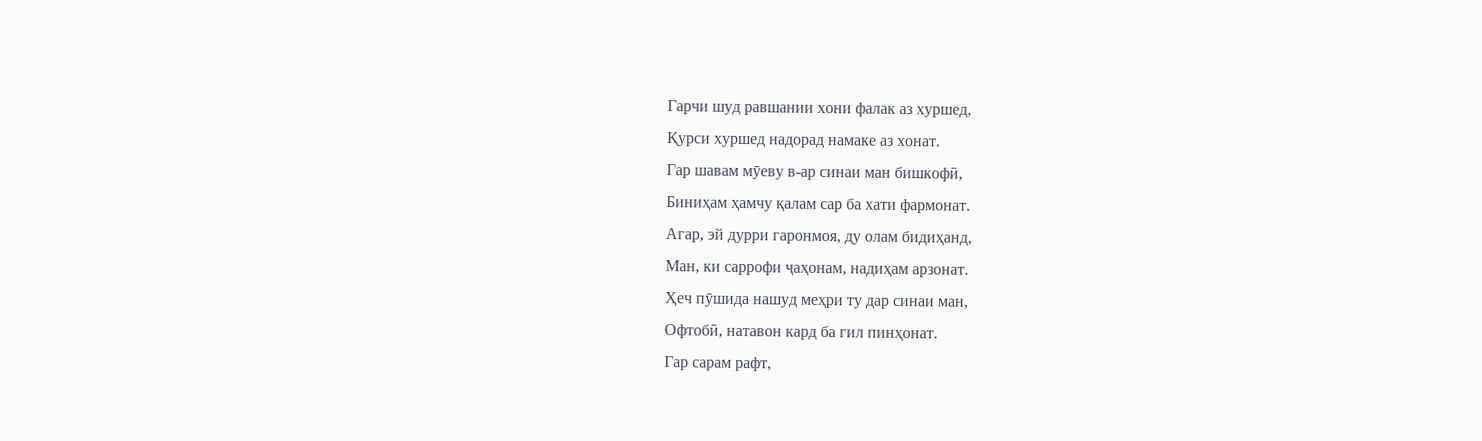Гарчи шуд равшании хони фалак аз хуршед,
Қурси хуршед надорад намаке аз хонат.
Гар шавам мӯеву в-ар синаи ман бишкофӣ,
Биниҳам ҳамчу қалам сар ба хати фармонат.
Агар, эй дурри гаронмоя, ду олам бидиҳанд,
Ман, ки саррофи ҷаҳонам, надиҳам арзонат.
Ҳеч пӯшида нашуд меҳри ту дар синаи ман,
Офтобӣ, натавон кард ба гил пинҳонат.
Гар сарам рафт,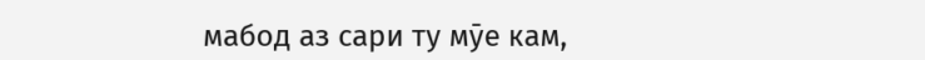мабод аз сари ту мӯе кам,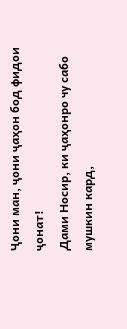Ҷони ман, ҷони ҷаҳон бод фидои ҷонат!
Дами Носир, ки ҷаҳонро чу сабо мушкин кард,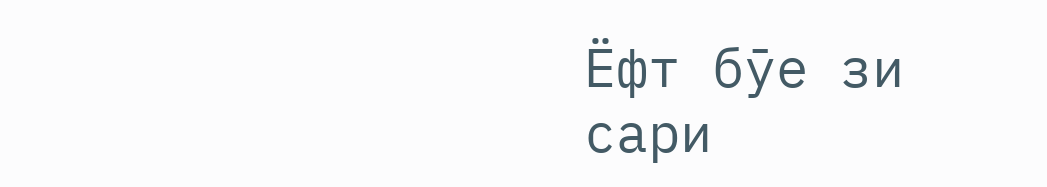Ёфт бӯе зи сари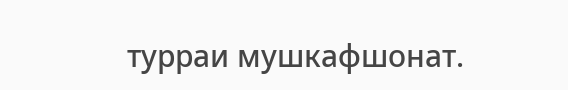турраи мушкафшонат.